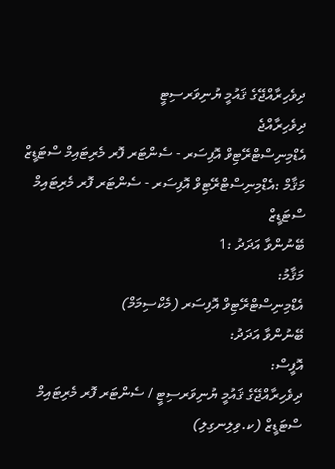ދިވެހިރާއްޖޭގެ ޤައުމީ ޔުނިވަރސިޓީ
ދިވެހިރާއްޖެ
އެޑްމިނިސްޓްރޭޓިވް އޮފިސަރ - ސެންޓަރ ފޮރ މެރިޓައިމް ސްޓަޑީޒް
މަޤާމް :އެޑްމިނިސްޓްރޭޓިވް އޮފިސަރ - ސެންޓަރ ފޮރ މެރިޓައިމް ސްޓަޑީޒް
ބޭނުންވާ އަދަދު :1
މަޤާމު:
އެޑްމިނިސްޓްރޭޓިވް އޮފިސަރ (މެކްސިމަމް)
ބޭނުންވާ އަދަދު:
އޮފީސް:
ދިވެހިރާއްޖޭގެ ޤައުމީ ޔުނިވަރސިޓީ / ސެންޓަރ ފޮރ މެރިޓައިމް ސްޓަޑީޒް (ކ.ވިލިނގިލި)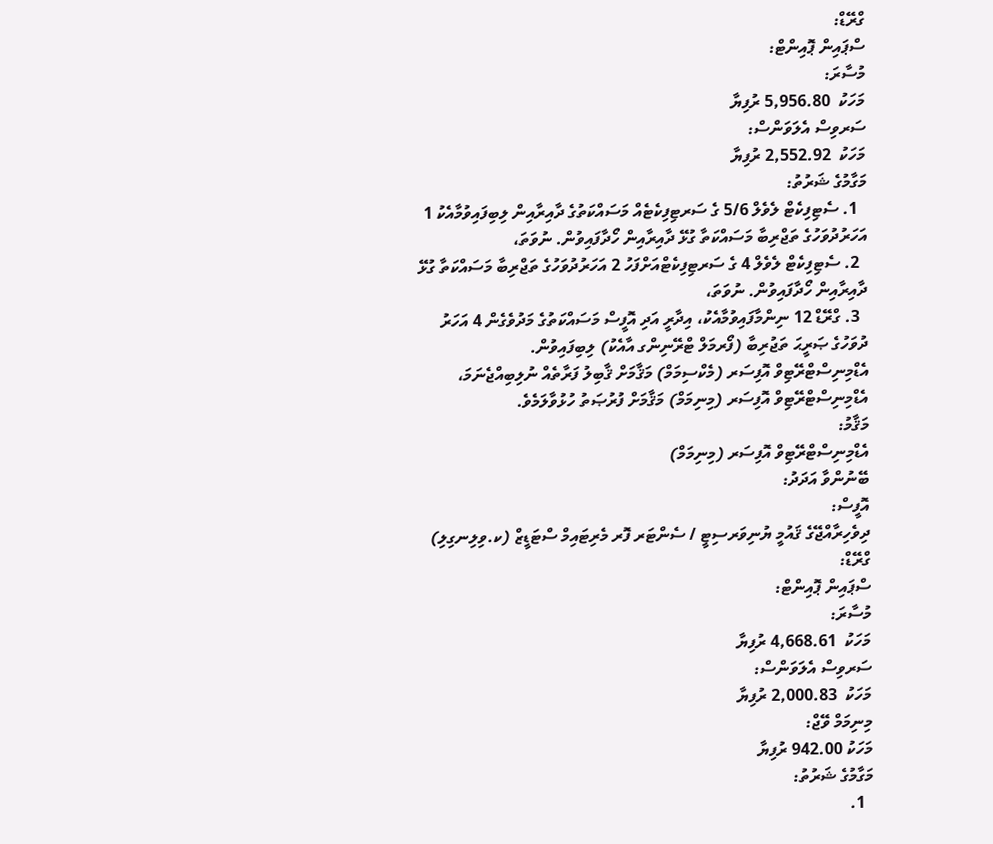ގްރޭޑް:
ސްޕައިން ޕޮއިންޓް:
މުސާރަ:
މަހަކު  5,956.80 ރުފިޔާ
ސަރވިސް އެލަވަންސް:
މަހަކު  2,552.92 ރުފިޔާ
މަގާމުގެ ޝަރުތު:
  1. ސެޓިފިކެޓް ލެވެލް 5/6 ގެ ސަރޓިފިކެޓެއް މަސައްކަތުގެ ދާއިރާއިން ލިބިފައިވުމާއެކު 1 އަހަރުދުވަހުގެ ތަޖްރިބާ މަސައްކަތާ ގުޅޭ ދާއިރާއިން ހޯދާފައިވުން. ނުވަތަ،
  2. ސެޓިފިކެޓް ލެވެލް 4 ގެ ސަރޓިފިކެޓްއަށްފަހު 2 އަހަރުދުވަހުގެ ތަޖްރިބާ މަސައްކަތާ ގުޅޭ ދާއިރާއިން ހޯދާފައިވުން. ނުވަތަ،
  3. ގްރޭޑް 12 ނިންމާފައިވުމާއެކު، އިދާރީ އަދި އޮފީސް މަސައްކަތުގެ މަދުވެގެން 4 އަހަރު ދުވަހުގެ ޞަރީޙަ ތަޖުރިބާ (ފޯރމަލް ޓްރޭނިންގ އާއެކު) ލިބިފައިވުން.
އެޑްމިނިސްޓްރޭޓިވް އޮފިސަރ (މެކްސިމަމް) މަޤާމަށް ޤާބިލު ފަރާތެއް ނުލިބިއްޖެނަމަ، އެޑްމިނިސްޓްރޭޓިވް އޮފިސަރ (މިނިމަމް) މަޤާމަށް ފުރުޞަތު ހުޅުވާލަމެވެ.
މަޤާމު:
އެޑްމިނިސްޓްރޭޓިވް އޮފިސަރ (މިނިމަމް)
ބޭނުންވާ އަދަދު:
އޮފީސް:
ދިވެހިރާއްޖޭގެ ޤައުމީ ޔުނިވަރސިޓީ / ސެންޓަރ ފޮރ މެރިޓައިމް ސްޓަޑީޒް (ކ.ވިލިނގިލި)
ގްރޭޑް:
ސްޕައިން ޕޮއިންޓް:
މުސާރަ:
މަހަކު  4,668.61 ރުފިޔާ
ސަރވިސް އެލަވަންސް:
މަހަކު  2,000.83 ރުފިޔާ
މިނިމަމް ވޭޖް:
މަހަކު 942.00 ރުފިޔާ
މަގާމުގެ ޝަރުތު:
  1.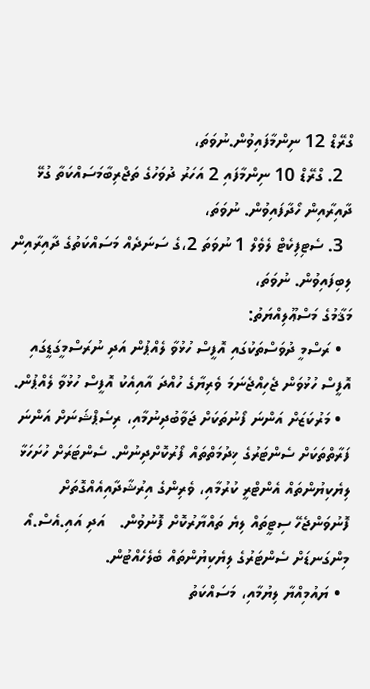ގްރޭޑް 12 ނިންމާފައިވުން.ނުވަތަ،
  2. ގްރޭޑް 10 ނިންމާފައި 2 އަހަރު ދުވަހުގެ ތަޖްރިބާމަސައްކަތާ ގުޅޭ ދާއިރާއިން ހޯދާފައިވުން. ނުވަތަ،
  3. ސެޓިފިކެޓް ލެވެލް 1 ނުވަތަ 2،ގެ ސަނަދެއް މަސައްކަތުގެ ދާއިރާއިން ލިބިފައިވުން. ނުވަތަ،
މަޤާމުގެ މަސްޢޫލިއްޔަތު:
  • ރަސްމީ ދުވަސްތަކުގައި އޮފީސް ހުޅުވާ ލެއްޕުން އަދި ނުރަސްމީގަޑީގައި އޮފީސް ހުޅުވަން ޖެހިއްޖެނަމަ ވެރިޔާގެ ހުއްދަ އާއިއެކު އޮފީސް ހުޅުވާ ލެއްޕުން.
  • މަރުކަޒަށް އަންނަ ފޯނުތަކަށް ޖަވާބުދިނުމާއި، ރިސެޕްޝަނަށް އަންނަ ފަރާތްތަކަށް ސެންޓަރުގެ ޚިދުމަތްތައް ފޯރުކޮށްދިނުން. ސެންޓަރަށް ހުށަހަޅާ ލިޔެކިޔުންތައް އެންޓްރީ ކުރުމާއި، ވެރިންގެ އިރުޝާދާއިއެއްގޮތަށް ފޮނުވަންޖެހޭ ސިޓީތައް ލިޔެ ތައްޔާރުކޮށް ފޮނުވުން.   އަދި އައި.އެސް.އޯ މިންގަނޑަށް ސެންޓަރުގެ ލިޔެކިޔުންތައް ބެލެހެއްޓުން.
  • ޔައުމިއްޔާ ލިޔުމާއި، މަސައްކަތު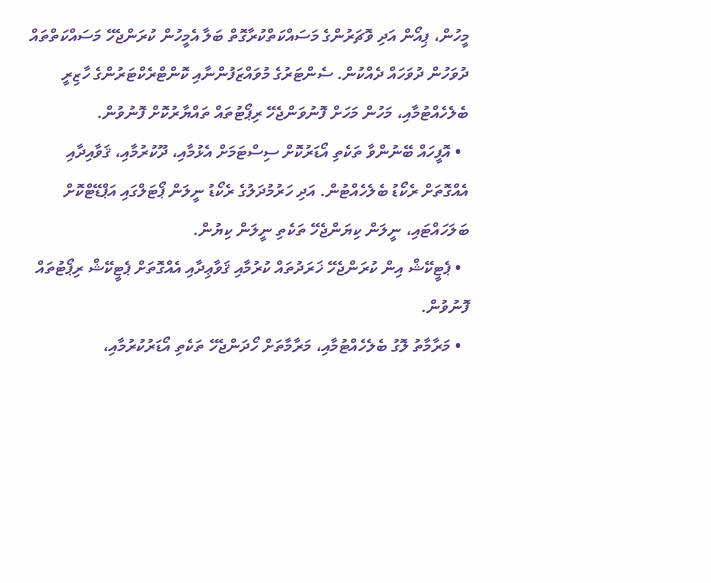މީހުން، ޕިއޯން އަދި ވޮޗަރުންގެ މަސައްކަތްކުރާގޮތް ބަލާ އެމީހުން ކުރަންޖެހޭ މަސައްކަތްތައް ދުވަހުން ދުވަހައް ދެއްކުން. ސެންޓަރުގެ މުވައްޒަފުންނާއި ކޮންޓްރެކްޓަރުންގެ ހާޒިރީ ބެލެހެއްޓުމާއި، މަހުން މަހަށް ފޮނުވަންޖެހޭ ރިޕޯޓުތައް ތައްޔާރުކޮށް ފޮނުވުން.
  • އޮފީހައް ބޭނުންވާ ތަކެތި އޯޑަރުކޮށް ސިސްޓަމަށް އެޅުމާއި، ދޫކުރުމާއި، ޤަވާއިދާއި އެއްގޮތަށް ރެކޯޑު ބެލެހެއްޓުން. އަދި ހަރުމުދަލުގެ ރެކޯޑު ނީލަން ޕޯޓަލްގައި އަޕްޑޭޓްކޮށް ބަލަހައްޓައި، ނީލަން ކިޔަންޖެހޭ ތަކެތި ނީލަން ކިޔުން.
  • ޕެޓީކޭޝް އިން ކުރަންޖެހޭ ޚަރަދުތައް ކުރުމާއި ޤަވާޢިދާއި އެއްގޮތަށް ޕެޓީކޭޝް ރިޕޯޓުތައް ފޮނުވުން.
  • މަރާމާތު ލޮގު ބެލެހެއްޓުމާއި، މަރާމާތަށް ހޯދަންޖެހޭ ތަކެތި އޯޑަރުކުރުމާއި،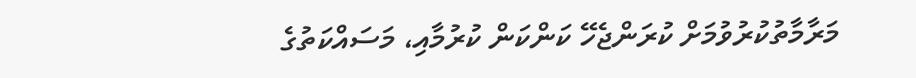މަރާމާތުކުރުވުމަށް ކުރަންޖެހޭ ކަންކަން ކުރުމާއި، މަސައްކަތުގެ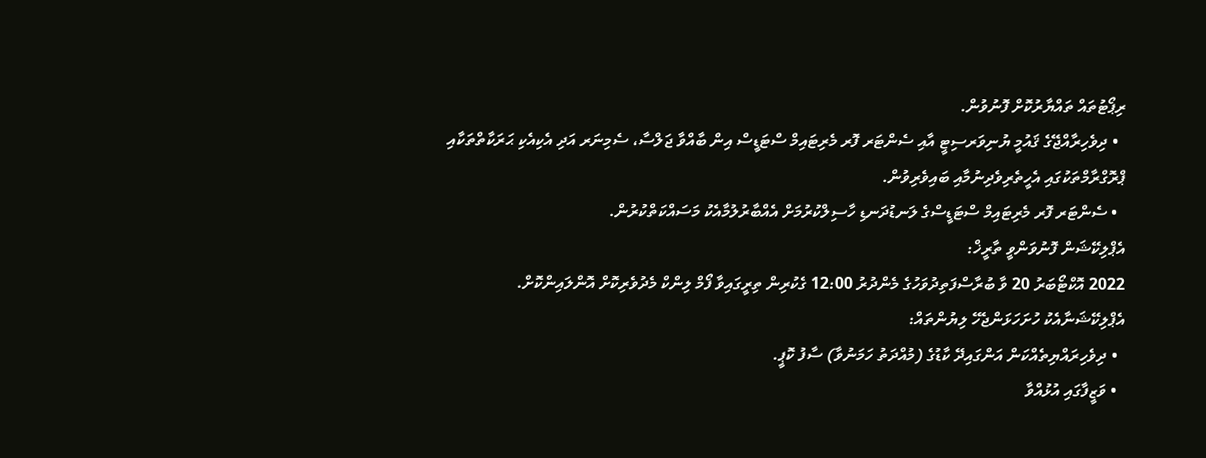ރިޕޯޓުތައް ތައްޔާރުކޮށް ފޮނުވުން.
  • ދިވެހިރާއްޖޭގެ ޤައުމީ ޔުނިވަރސިޓީ އާއި ސެންޓަރ ފޮރ މެރިޓައިމް ސްޓަޑީސް އިން ބާއްވާ ޖަލްސާ، ސެމިނަރ އަދި އެކިއެކި ޙަރަކާތްތަކާއި ޕްރޮގްރާމްތަކުގައި އެހީތެރިވެދިނުމާއި ބައިވެރިވުން.
  • ސެންޓަރ ފޮރ މެރިޓައިމް ސްޓަޑީސްގެ ލަނޑުދަނޑި ހާސިލްކުރުމަށް އެއްބާރުލުމާއެކު މަސައްކަތްކުރުން.
އެޕްލިކޭޝަން ފޮނުވަންވީ ތާރީޚް:
2022 އޮކްޓޯބަރު 20 ވާ ބުރާސްފަތިދުވަހުގެ މެންދުރު 12:00 ގެކުރިން ތިރީގައިވާ ފޯމް ލިންކް މެދުވެރިކޮށް އޮންލައިންކޮށް.
އެޕްލިކޭޝަނާއެކު ހުށަހަޅަންޖެހޭ ލިޔުންތައް:
  • ދިވެހިރައްޔިތެއްކަން އަންގައިދޭ ކާޑުގެ (މުއްދަތު ހަމަނުވާ) ސާފު ކޮޕީ.
  • ވަޒީފާގައި އުޅުއްވާ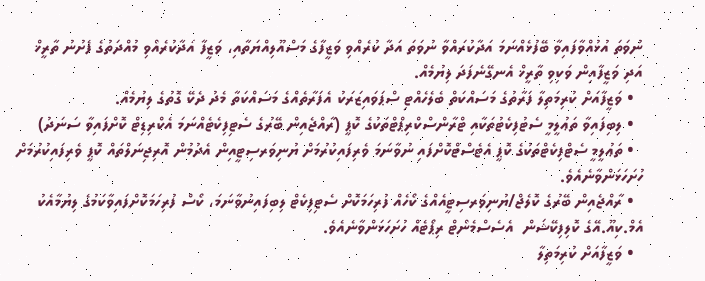ނުވަތަ އުޅުއްވާފައިވާ ބޭފުޅެއްނަމަ އަދާކުރައްވާ ނުވަތަ އަދާ ކުރެއްވި ވަޒީފާގެ މަސްއޫލިއްޔަތާއި، ވަޒީފާ އަދާކުރެއްވި މުއްދަތުގެ ފެށުނު ތާރީޚް އަދި ވަޒީފާއިން ވަކިވި ތާރީޚް އެނގޭނެފަދަ ލިޔުމެއް.
  • ވަޒީފާއަށް ކުރިމަތިލާ ފަރާތުގެ މަސައްކަތް ބެލެހެއްޓި ސްޕަވައިޒަރަކު އެފަރާތެއްގެ މަސައްކަތާ މެދު ދެކޭ ގޮތުގެ ލިޔުމެއް.
  • ލިބިފައިވާ ތަޢުލީމީ ސެޓުފިކެޓުތަކާއި ޓްރާންސްކްރިޕްޓްތަކުގެ ކޮޕީ (ރާއްޖެއިން ބޭރުގެ ސެޓިފިކެޓެއްނަމަ އެކްރިޑިޓް ކޮށްފައިވާ ސަނަދު)
  • ތަޢުލީމީ ސެޓްފިކެޓްތަކުގެ ކޮޕީ އެޓެސްޓްކޮށްފައި ނުވާނަމަ ވެރިފައިކުރުމަށް ޔުނިވަރސިޓީއިން އެދުމުން އޮރިޖިނަލްތައް ކޮޕީ ވެރިފައިކުރުމަށް ހުށަހަޅަންވާނެއެވެ.
  • ރާއްޖެއިން ބޭރުގެ ކޮލެޖް/ޔުނިވަރސިޓީއެއްގެ ކޯހެއް ފުރިހަމަކޮށް ސެޓިފިކެޓް ލިބިފައިނުވާނަމަ، ކޯސް ފުރިހަމަކޮށްފައިވާކަމުގެ ލިޔުމާއެކު އެމް.ކިއޫ.އޭގެ ކޮލިފިކޭޝަން  އެސެސްމެންޓް ރިޕޯޓެއް ހުށަހަޅަންވާނެއެވެ.
  • ވަޒީފާއަށް ކުރިމަތިލާ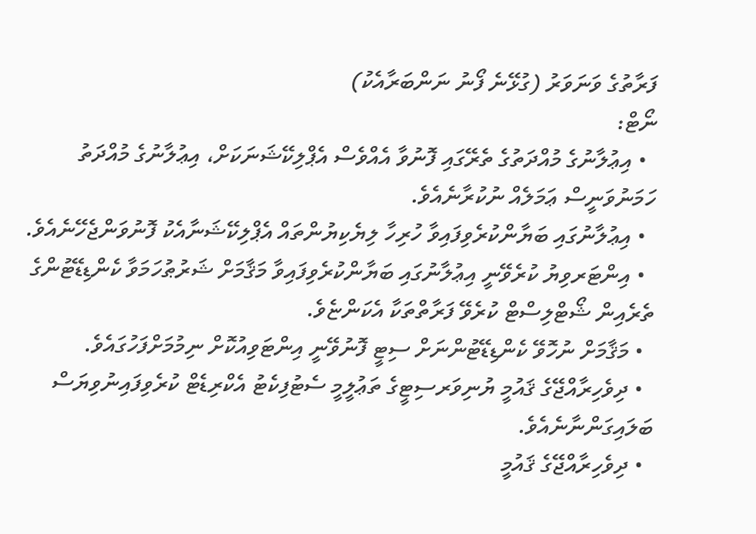ފަރާތުގެ ވަނަވަރު (ގުޅޭނެ ފޯނު ނަންބަރާއެކު)
ނޯޓް:
  • އިޢުލާނުގެ މުއްދަތުގެ ތެރޭގައި ފޮނުވާ އެއްވެސް އެޕްލިކޭޝަނަކަށް، އިޢުލާނުގެ މުއްދަތު ހަމަނުވަނީސް ޢަމަލެއް ނުކުރާނެއެވެ.
  • އިޢުލާނުގައި ބަޔާންކުރެވިފައިވާ ހުރިހާ ލިޔެކިޔުންތައް އެޕްލިކޭޝަނާއެކު ފޮނުވަންޖެހޭނެއެވެ.
  • އިންޓަރވިޔު ކުރެވޭނީ އިޢުލާނުގައި ބަޔާންކުރެވިފައިވާ މަޤާމަށް ޝަރުޠުހަމަވާ ކެންޑިޑޭޓުންގެ ތެރެއިން ޝޯޓްލިސްޓް ކުރެވޭ ފަރާތްތަކާ އެކަންޏެވެ.
  • މަޤާމަށް ނުހޮވޭ ކެންޑިޑޭޓުންނަށް ސިޓީ ފޮނުވޭނީ އިންޓަވިއުކޮށް ނިމުމަށްފަހުގައެވެ.
  • ދިވެހިރާއްޖޭގެ ޤައުމީ ޔުނިވަރސިޓީގެ ތަޢުލީމީ ސެޓުފިކެޓު އެކްރިޑެޓް ކުރެވިފައިނުވިޔަސް ބަލައިގަންނާނެއެވެ.
  • ދިވެހިރާއްޖޭގެ ޤައުމީ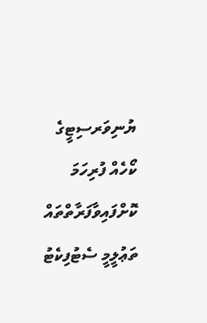ޔުނިވަރސިޓީގެ ކޯހެއް ފުރިހަމަ ކޮށްފައިވާފަރާތްތައް ތަޢުލީމީ ސެޓުފިކެޓު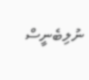ނުލިބެނީސް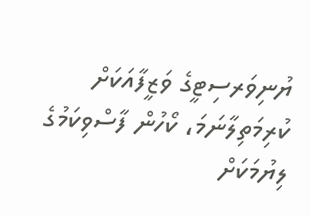ޔުނިވަރސިޓީގެ ވަޒީފާއަކަށް ކުރިމަތިލާނަމަ، ކޯހުން ފާސްވިކަމުގެ ލިޔުމަކަށް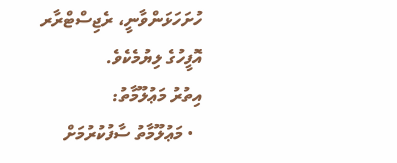ހުށަހަޅަންވާނީ، ރެޖިސްޓްރާރ އޮފީހުގެ ލިޔުމެކެވެ.
އިތުރު މަޢުލޫމާތު:
  • މަޢުލޫމާތު ސާފުކުރުމަށް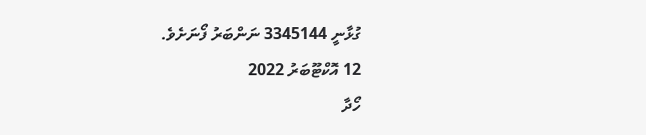ގުޅާނީ 3345144 ނަންބަރު ފޯނަށެވެ.
12 އޮކްޓޫބަރު 2022
ހޯދާ